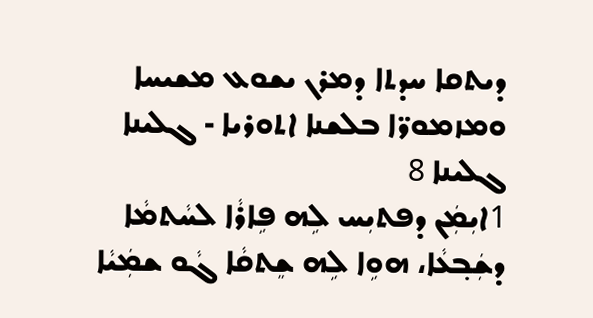ܕܝܬܩܐ ܚܕܬܐ ܕܡܪܢ ܝܫܘܥ ܡܫܝܚܐ ܘܡܙܡܘܪ̈ܐ ܒܠܫܢܐ ܐܬܘܪܝܐ - ܓܠܝܢܐ
ܓܠܝܢܐ 8
1ܐܝܼܡܲܢ ܕܦܬܝܼܚ ܠܹܗ ܦܹܐܪܵܐ ܠܚܵܬܡܵܐ ܕܫܲܒ݂ܥܵܐ، ܗܘܹܐ ܠܹܗ ܫܸܬܩܵܐ ܓܵܘ ܫܡܲܝܵܐ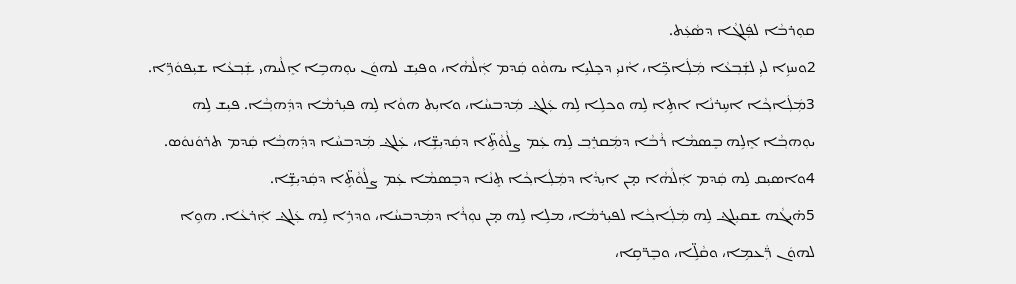ܩܘܼܪܒܵܐ ܠܦܲܠܓܵܐ ܕܣܵܥܲܬ.
2ܘܚܙܹܐ ܠܝܼ ܠܫܲܒ݂ܥܵܐ ܡܲܠܲܐܟܹ̈ܐ، ܐܵܢܝܼ ܕܟܸܠܝܹܐ ܝܗܘܵܘ ܩܲܕܡ ܐܲܠܵܗܵܐ، ܘܦܝܼܫ ܠܗܘܿܢ ܝܘܼܗܒܹܐ ܐܸܠܵܝܗ‌ܝ ܫܲܒ݂ܥܵܐ ܫܝܼܦܘܿܪܹ̈ܐ.
3ܡܲܠܲܐܟ݂ܵܐ ܐܚܹܪܢܵܐ ܐܬܹ‌ܐ ܠܹܗ ܘܟܠܹܐ ܠܹܗ ܥܲܠܔ ܡܲܕܒܚܵܐ، ܘܐܝܼܬ ܗܘܵܐ ܠܹܗ ܦܝܼܪܡܵܐ ܕܕܲܗܒ݂ܵܐ. ܦܝܼܫ ܠܹܗ ܝܘܼܗܒ݂ܵܐ ܐܸܠܹܗ ܒܸܣܡܵܐ ܪܵܒܵܐ ܕܡܲܩܪܸܒ݂ ܠܹܗ ܥܲܡ ܨܠܵܘܵܬܹ̈‌ܐ ܕܩܲܕܝܼܫܹ̈ܐ، ܥܲܠܔ ܡܲܕܒܚܵܐ ܕܕܲܗܒ݂ܵܐ ܩܲܕܡ ܬܪܘܿܢܘܿܣ.
4ܘܐܣܝܼܩ ܠܹܗ ܩܲܕܡ ܐܲܠܵܗܵܐ ܡ̣ܢ ܐܝܼܕܵܐ ܕܡܲܠܲܐܟ݂ܵܐ ܬܸܢܵܐ ܕܒܸܣܡܵܐ ܥܲܡ ܨܠܵܘܵܬܹ̈‌ܐ ܕܩܲܕܝܼܫܹ̈ܐ.
5ܗ̇ܝܓܵܗ ܫܩܝܼܠܔ ܠܹܗ ܡܲܠܲܐܟ݂ܵܐ ܠܦܝܼܪܡܵܐ، ܡܠܹܐ ܠܹܗ ܡ̣ܢ ܢܘܼܪܵܐ ܕܡܲܕܒܚܵܐ، ܘܕܪܹܐ ܠܹܗ ܥܲܠܔ ܐܲܪܥܵܐ. ܗܘܹܐ ܠܗܘܿܢ ܪ̈ܲܥܡܹܐ، ܘܩܵܠܹ̈ܐ، ܘܒܸܪ̈ܩܹܐ،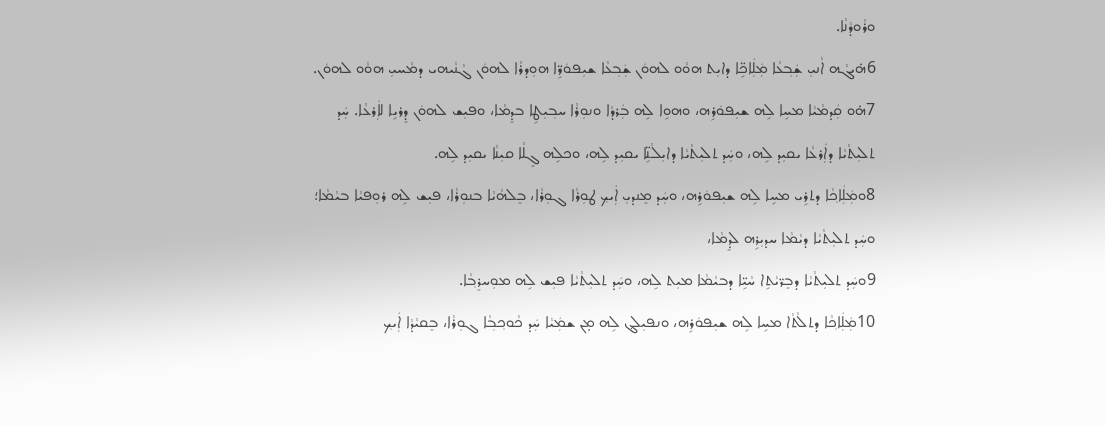ܘܪܵܘܕܵܢܵܐ.
6ܗ̇ܝܓܵܗ ܐܵܢܝܼ ܫܲܒ݂ܥܵܐ ܡܲܠܲܐܟܹ̈ܐ ܕܐܝܼܬ ܗܘܵܘ ܠܗܘܿܢ ܫܲܒ݂ܥܵܐ ܫܝܼܦܘܿܪܹ̈ܐ ܗܘܼܕܪܵܐ ܠܗܘܿܢ ܓܵܢܵܝܗ‌ܝ ܕܡܵܚܝܼ ܗܘܵܘ ܠܗܘܿܢ.
7ܗ̇ܘ ܩܲܕܡܵܝܵܐ ܡܚܹܐ ܠܹܗ ܫܝܼܦܘܿܪܹܗ، ܘܗܘܹܐ ܠܹܗ ܒܲܪܕܵܐ ܘܢܘܼܪܵܐ ܚܒ݂ܝܼܛܹܐ ܒܕܸܡܵܐ، ܘܦܝܼܫ ܠܗܘܿܢ ܕܸܪܝܹܐ ܠܐܲܪܥܵܐ. ܚܲܕ ܬܠܝܼܬܵܝܵܐ ܕܐܲܪܥܵܐ ܝܩܝܼܕ ܠܹܗ، ܘܚܲܕ ܬܠܝܼܬܵܝܵܐ ܕܐܝܼܠܵܢܹ̈ܐ ܝܩܝܼܕ ܠܹܗ، ܘܟܠܹܗ ܓܸܠܵܐ ܩܝܼܢܵܐ ܝܩܝܼܕ ܠܹܗ.
8ܘܡܲܠܲܐܟ݂ܵܐ ܕܬܪܹܝ ܡܚܹܐ ܠܹܗ ܫܝܼܦܘܿܪܹܗ، ܘܚܲܕ ܡܸܢܕܝܼ ܐܲܝܟ݂ ܛܘܼܪܵܐ ܓܘܼܪܵܐ، ܒܸܠܗܵܝܵܐ ܒܢܘܼܪܵܐ، ܦܝܼܫ ܠܹܗ ܪܘܼܦܝܵܐ ܒܝܵܡܵܐ؛ ܘܚܲܕ ܬܠܝܼܬܵܝܵܐ ܕܝܵܡܵܐ ܚܕܝܼܪܹܗ ܠܕܸܡܵܐ،
9ܘܚܲܕ ܬܠܝܼܬܵܝܵܐ ܕܒܸܪ̈ܝܵܬܹ‌ܐ ܚܵܝܹ̈ܐ ܕܒܝܵܡܵܐ ܡܝܼܬ ܠܹܗ، ܘܚܲܕ ܬܠܝܼܬܵܝܵܐ ܦܝܼܫ ܠܹܗ ܡܘܼܚܪܸܒ݂ܵܐ.
10ܡܲܠܲܐܟ݂ܵܐ ܕܬܠܵܬܵ‌ܐ ܡܚܹܐ ܠܹܗ ܫܝܼܦܘܿܪܹܗ، ܘܢܦܝܼܠܔ ܠܹܗ ܡ̣ܢ ܫܡܲܝܵܐ ܚܲܕ ܟܵܘܟ݂ܒ݂ܵܐ ܓܘܼܪܵܐ، ܒܸܩܝܵܕܵܐ ܐܲܝܟ݂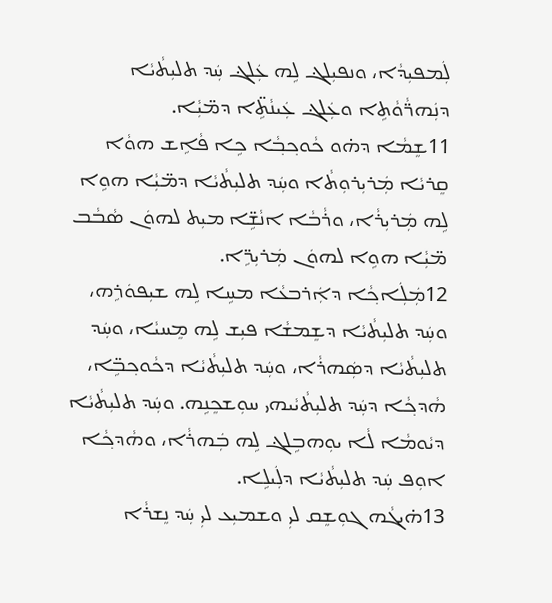ܠܲܡܦܝܼܕܵܐ، ܘܢܦܝܼܠܔ ܠܹܗ ܥܲܠܔ ܚܲܕ ܬܠܝܼܬܵܝܵܐ ܕܢܲܗܪ̈ܵܘܵܬܹ‌ܐ ܘܥܲܠܔ ܥܲܝܢܵܬܹ̈‌ܐ ܕܡ̈ܝܼܵܐ.
11ܫܸܡܵܐ ܕܗ̇ܘ ܟܵܘܟ݂ܒ݂ܵܐ ܟܹܐ ܦܵܐܹܫ ܗܘܵܐ ܩܸܪܝܵܐ ܡܲܪܝܼܪܘܼܬܵ‌ܐ ܘܚܲܕ ܬܠܝܼܬܵܝܵܐ ܕܡ̈ܝܼܵܐ ܗܘܹܐ ܠܹܗ ܡܲܪܝܼܪܵܐ، ܘܪܵܒܵܐ ܐܢܵܫܹ̈ܐ ܡܝܼܬ ܠܗܘܿܢ ܣܵܒܵܒ ܡ̈ܝܼܵܐ ܗܘܹܐ ܠܗܘܿܢ ܡܲܪܝܼܪܹ̈ܐ.
12ܡܲܠܲܐܟ݂ܵܐ ܕܐܲܪܒܥܵܐ ܡܚܹܐ ܠܹܗ ܫܝܼܦܘܿܪܹܗ، ܘܚܲܕ ܬܠܝܼܬܵܝܵܐ ܕܫܸܡܫܵܐ ܦܝܼܫ ܠܹܗ ܡܸܚܝܵܐ، ܘܚܲܕ ܬܠܝܼܬܵܝܵܐ ܕܣܲܗܪܵܐ، ܘܚܲܕ ܬܠܝܼܬܵܝܵܐ ܕܟܵܘܟ݂ܒܹ̈ܐ، ܗܵܕܟ݂ܵܐ ܕܚܲܕ ܬܠܝܼܬܵܝܵܝܗ‌ܝ ܚܘܼܫܟܸܢܹܗ. ܘܚܲܕ ܬܠܝܼܬܵܝܵܐ ܕܝܵܘܡܵܐ ܠܵܐ ܝܘܼܗܒܹܠܔ ܠܹܗ ܒܲܗܪܵܐ، ܘܗܵܕܟ݂ܵܐ ܐܘܼܦ ܚܲܕ ܬܠܝܼܬܵܝܵܐ ܕܠܲܝܠܹܐ.
13ܗ̇ܝܓܵܗ ܓܘܼܫܸܩ ܠܝܼ ܘܫܡܝܼܥ ܠܝܼ ܚܲܕ ܢܸܫܪܵܐ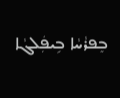ܒܸܦܪܵܚܵܐ ܒܹܝܦܲܠܓܵܐ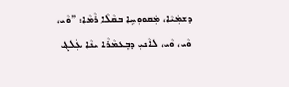ܕܫܡܲܝܵܐ، ܡܲܩܘܘܼܚܹܐ ܒܩܵܠܵܐ ܪܵܡܵܐ: ”ܘܵܝ، ܘܵܝ، ܘܵܝ، ܠܐܵܢܝܼ ܕܒܸܥܡܵܪܵܐ ܝܢܵܐ ܥܲܠܔ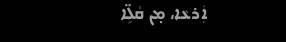ܐܲܪܥܵܐ، ܡ̣ܢ ܩܵܠܹ̈ܐ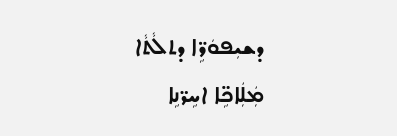ܕܫܝܼܦܘܿܪܹ̈ܐ ܕܬܠܵܬܵ‌ܐ ܡܲܠܲܐܟܹ̈ܐ ܐܚܹܪ̈ܢܹܐ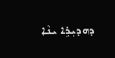ܕܗܕܝܼܪܹܐ ܝܢܵܐ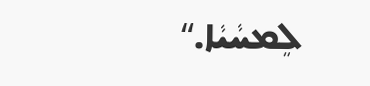ܠܸܡܚܵܝܵܐ.“